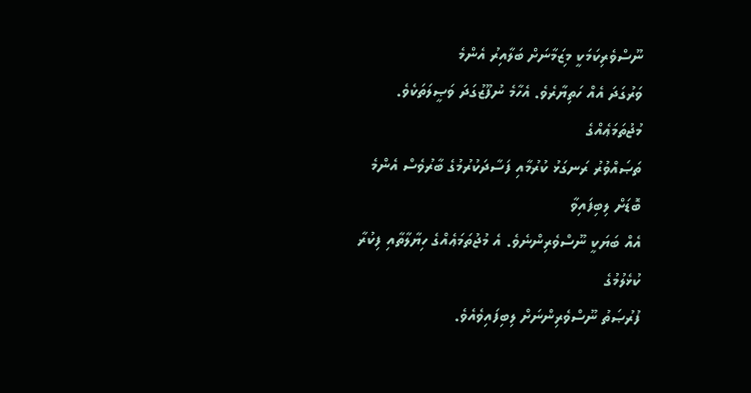ނޫސްވެރިކަމަކީ މިޒަމާނަށް ބަލާއިރު އެންމެ
ވަރުގަދަ އެއް ހަތިޔާރެވެ. އެހާމެ ނުފޫޒުގަދަ ވަޞީލަތަކެވެ. މުޖުތަމަޢެއްގެ
ތަޞައްވުރު ރަނގަޅު ކުރުމާއި ފަސާދަކުރުމުގެ ބާރުވެސް އެންމެ ބޮޑަށް ލިބިފައިވާ
އެއް ބަޔަކީ ނޫސްވެރިންނެވެ. އެ މުޖުތަމަޢެއްގެ ހިޔާލާތާއި ފިކުރާ ކުޅެލުމުގެ
ފުރުޞަތު ނޫސްވެރިންނަށް ލިބިފައިވެއެވެ.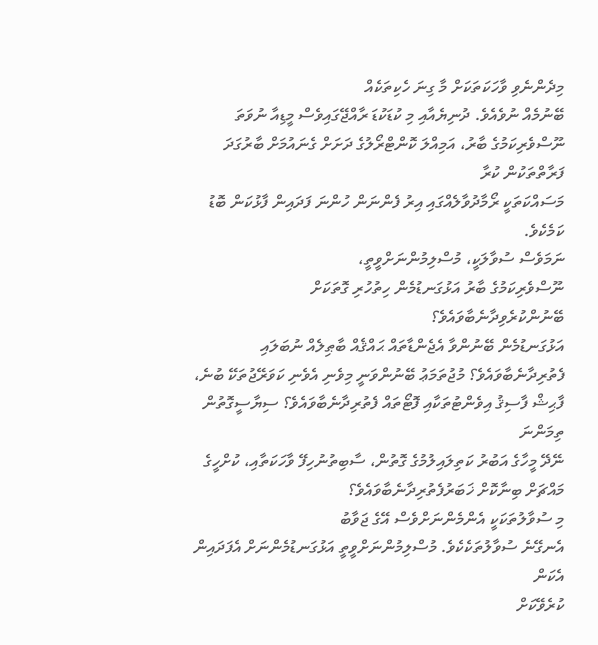މިދެންނެވި ވާހަކަތަކަށް މާ ގިނަ ހެކިތަކެއް
ބޭނުމެއް ނުވެއެވެ. ދުނިޔެއާއި މި ކުޑަކުޑަ ރާއްޖޭގައިވެސް މީޑިއާ ނުވަތަ
ނޫސްވެރިކަމުގެ ބާރު، އަމިއްލަ ކޮންޓްރޯލުގެ ދަށަށް ގެނައުމަށް ބާރުގަދަ ފަރާތްތަކުން ކުރާ
މަސައްކަތަކީ ރޯމާދުވާލެއްގައި އިރު ފެންނަން ހުންނަ ފަދައިން ފާޅުކަން ބޮޑު
ކަމެކެވެ.
ނަމަވެސް ސުވާލަކީ، މުސްލިމުންނަށްވީތީ،
ނޫސްވެރިކަމުގެ ބާރު އަޅުގަނޑުމެން ހިތުހުރި ގޮތަކަށް ބޭނުންކުރެވިދާނެބާވައެވެ؟
އަޅުގަނޑުމެން ބޭނުންވާ އެޖެންޑާތައް ޙައްޤެއް ބާޠިލެއް ނުބަލައި
ފެތުރިދާނެބާވައެވެ؟ މުޖުތަމަޢު ބޭނުންވަނީ މިވެނި އެވެނި ކަވަރޭޖުތަކޭ ބުނެ،
ފާޙިޝް ފާސިޤު އިވެންޓުތަކާއި ފޮޓޯތައް ފެތުރިދާނެބާވައެވެ؟ ސިޔާސީގޮތުން ތިމަންނަ
ނޭދޭ މީހާގެ އަބުރު ކަތިލައިލުމުގެ ގޮތުން، ސާބިތުނުހިފޭ ވާހަކަތާއި، ކުށްހީގެ
މައްޗަށް ބިނާކޮށް ޚަބަރުފެތުރިދާނެބާވައެވެ؟
މި ސުވާލުތަކަކީ އެންމެންނަށްވެސް އޭގެ ޖަވާބު
އެނގޭނެ ސުވާލުތަކެކެވެ. މުސްލިމުންނަށްވީތީ އަޅުގަނޑުމެންނަށް އެފަދައިން އެކަން
ކުރެވޭކަށް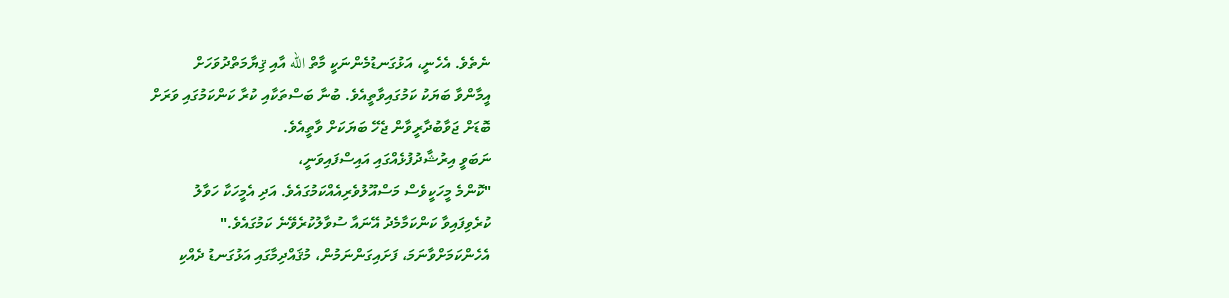ނެތެވެ. އެހެނީ، އަޅުގަނޑުމެންނަކީ މާތް الله އާއި ޤިޔާމަތްދުވަހަށް
އީމާންވާ ބަޔަކު ކަމުގައިވާތީއެވެ. ބުނާ ބަސްތަކާއި ކުރާ ކަންކަމުގައި ވަރަށް
ބޮޑަށް ޖަވާބުދާރީވާން ޖެހޭ ބަޔަކަށް ވާތީއެވެ.
ނަބަވީ އިރުޝާދުފުޅެއްގައި އައިސްފައިވަނީ،
"ކޮންމެ މީހަކީވެސް މަސްއޫލުވެރިއެއްކަމުގައެވެ. އަދި އެމީހަކާ ހަވާލު
ކުރެވިފައިވާ ކަންކަމާމެދު އޭނައާ ސުވާލުކުރެވޭނެ ކަމުގައެވެ."
އެހެންކަމަށްވާނަމަ، ފަށައިގަންނަމުން، މުޤައްދިމާގައި އަޅުގަނޑު ދެއްކި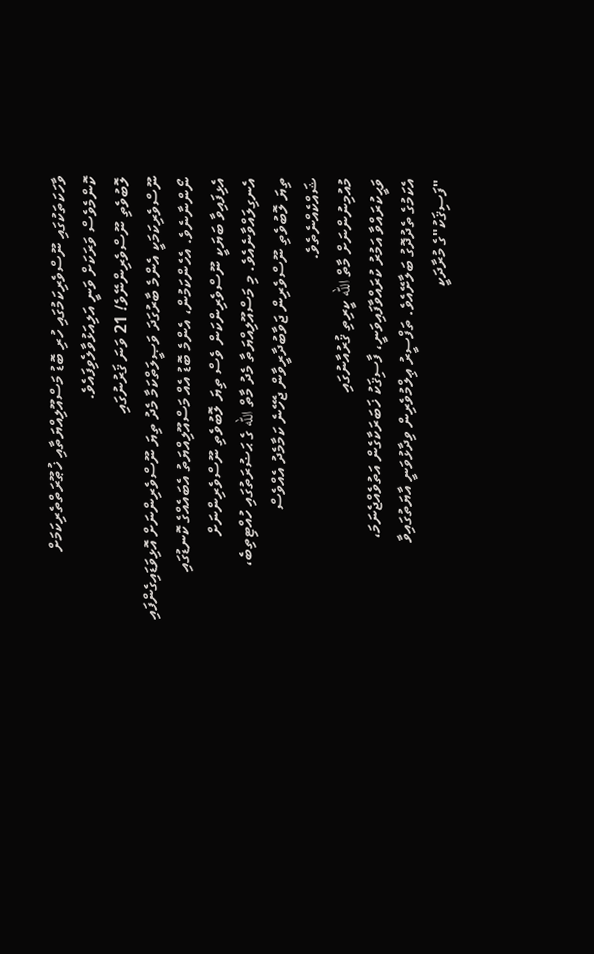ވާހަކަތަކުގައި ނޫސްވެރިކަމުގައި ހުރި ބޮޑު މަސްއޫލިއްޔަތާއި ޚުޠޫރަތްތެރިކަމަށް
ކޮންމެވެސް ވަރަކަށް ވަނީ އަލިއަޅުވާލެވިފައެވެ.
ލޮބުވެތި ނޫސްވެރިންނޭވެ! 21 ވަނަ ޤަރުނުގައި
ނޫސްވެރިކަމަކީ އެންމެ ބާރުގަދަ ވަޞީލަތްކަމާ މެދު ތިޔަ ނޫސްވެރިންނަށް އޮޅިވަޑައިގެންފައި
ނޯންނާނެވެ. އެހެންކަމުން، އެންމެ ބޮޑު އެއް މަސްއޫލިއްޔަތު އެބައެއްގެ ކޮނޑުގައި
އެޅިފައިވާ ބަޔަކީ ނޫސްވެރިންކަން ވެސް ތިޔަ ލޮބުވެތި ނޫސްވެރިންނަށް
އެނގިލައްވާނެއެވެ. މި މަސްއޫލިއްޔަތާ މެދު މާތް الله ގެ ޙަޟުރަތުގައި ހުއްޓިތިބެ،
ތިޔަ ލޮބުވެތި ނޫސްވެރިން ޖަވާބުދާރީވާން ޖެހޭނެ ކަމާމެދު އެއްވެސް
ޝައްކެއްނެތެވެ.
މުއުމިނުންނަށް މާތް الله ކީރިތި ޤުރުއާނުގައި
ވަޙީކުރައްވާ އަމުރު ކުރައްވާފައިވަނީ، ފާސިޤަކު ޚަބަރަކާގެން އަތުވެއްޖެނަމަ،
އެކަމުގެ ތެދުދޮގު ބަލާށޭއެވެ. ތަފްސީރު ޢިލްމުވެރިން ވިދާޅުވަނީ އާޔަތުގައިވާ
"ފަސިޤަކު"ގެ މުރާދަކީ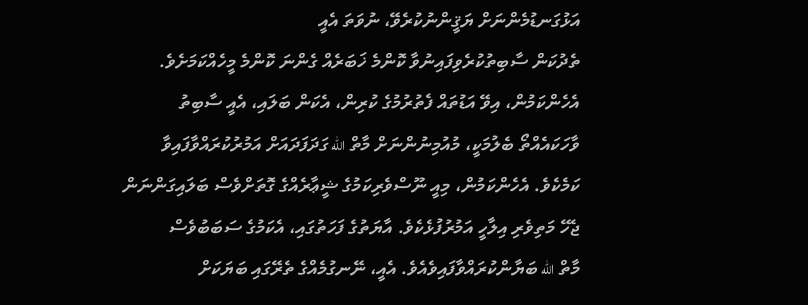އަޅުގަނޑުމެންނަށް ޔަޤީންނުކުރެވޭ، ނުވަތަ އެއީ
ތެދުކަން ސާބިތުކުރެވިފައިނުވާ ކޮންމެ ޚަބަރެއް ގެންނަ ކޮންމެ މީހެއްކަމަށެވެ.
އެހެންކަމުން، އިވޭ އަޑުތައް ފެތުރުމުގެ ކުރިން، އެކަން ބަލައި، އެއީ ސާބިތު
ވާހަކައެއްތޯ ބެލުމަކީ، މުއުމިނުންނަށް މާތް الله ގަދަފަދައަށް އަމުރުކުރައްވާފައިވާ
ކަމެކެވެ. އެހެންކަމުން، މިއީ ނޫސްވެރިކަމުގެ ޝީޢާރެއްގެ ގޮތަށްވެސް ބަލައިގަންނަން
ޖެހޭ މަތިވެރި އިލާހީ އަމުރުފުޅެކެވެ. އާޔަތުގެ ފަހަތުގައި، އެކަމުގެ ސަބަބުވެސް
މާތް الله ބަޔާންކުރައްވާފައިވެއެވެ. އެއީ، ނޭނގުމެއްގެ ތެރޭގައި ބަޔަކަށް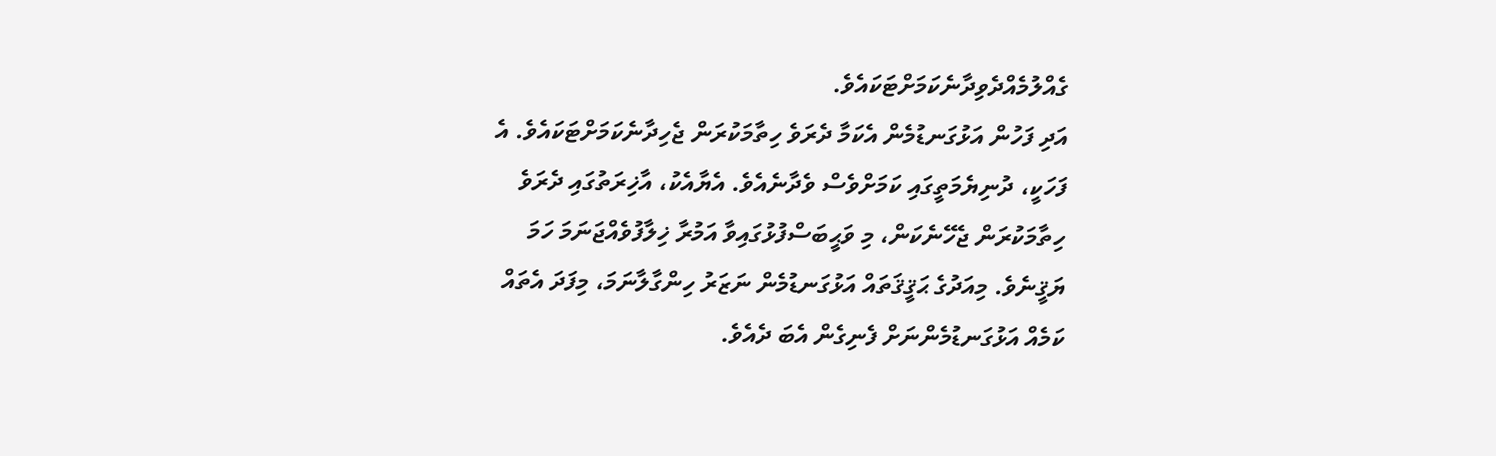ގެއްލުމެއްދެވިދާނެކަމަށްޓަކައެވެ.
އަދި ފަހުން އަޅުގަނޑުމެން އެކަމާ ދެރަވެ ހިތާމަކުރަން ޖެހިދާނެކަމަށްޓަކައެވެ. އެ
ފަހަކީ، ދުނިޔެމަތީގައި ކަމަށްވެސް ވެދާނެއެވެ. އެޔާއެކު، އާޚިރަތުގައި ދެރަވެ
ހިތާމަކުރަން ޖެހޭނެކަން، މި ވަޙީބަސްފުޅުގައިވާ އަމުރާ ޚިލާފުވެއްޖަނަމަ ހަމަ
ޔަޤީނެވެ. މިއަދުގެ ޙަޤީޤަތައް އަޅުގަނޑުމެން ނަޒަރު ހިންގާލާނަމަ، މިފަދަ އެތައް
ކަމެއް އަޅުގަނޑުމެންނަށް ފެނިގެން އެބަ ދެއެވެ.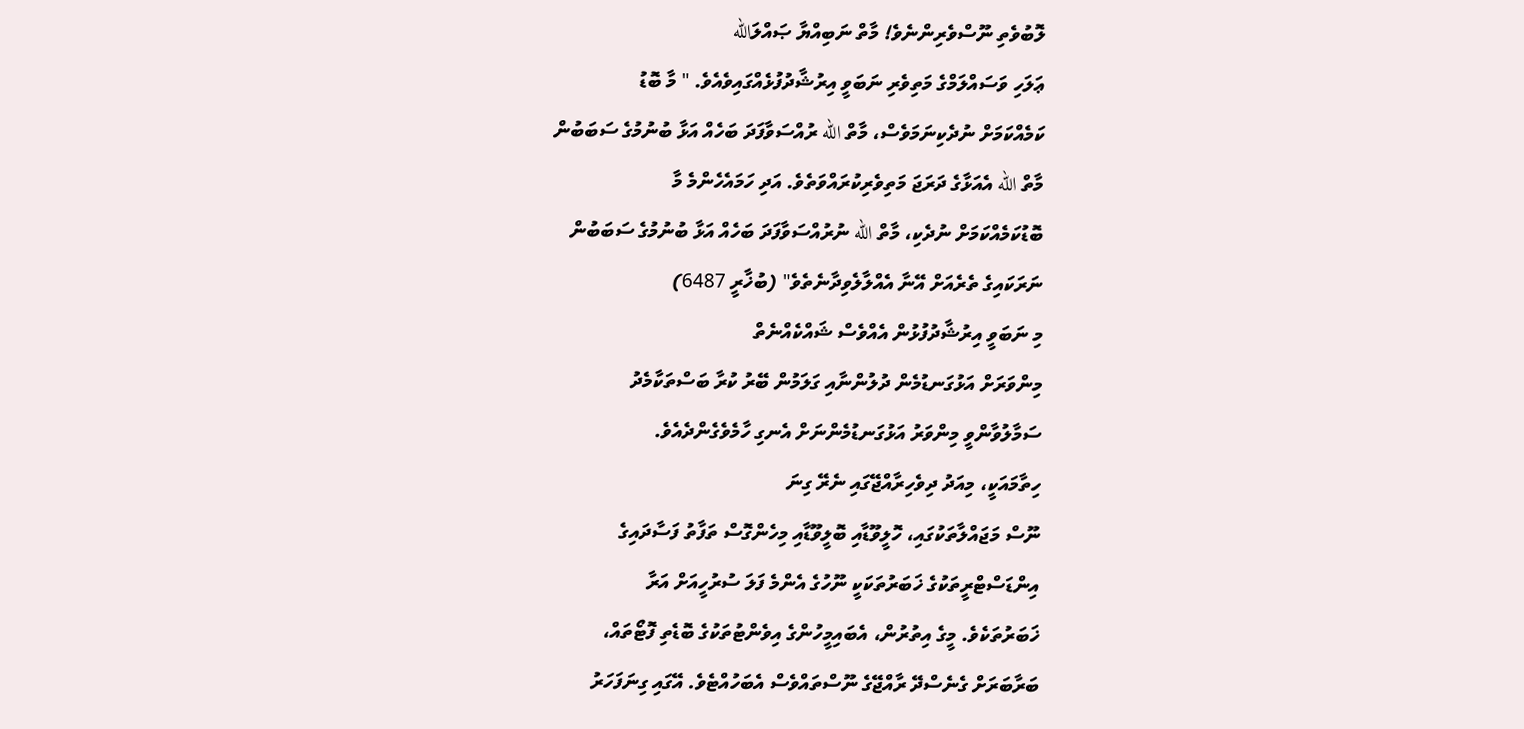ލޮބުވެތި ނޫސްވެރިންނެވެ! މާތް ނަބިއްޔާ ޞައްލަالله
ޢަލަހި ވަސައްލަމްގެ މަތިވެރި ނަބަވީ އިރުޝާދުފުޅެއްގައިވެއެވެ. " މާ ބޮޑު
ކަމެއްކަމަށް ނުދެކިނަމަވެސް، މާތް الله ރުއްސަވާފަދަ ބަހެއް އަޅާ ބުނުމުގެ ސަބަބުން
މާތް الله އެއަޅާގެ ދަރަޖަ މަތިވެރިކުރައްވަތެވެ. އަދި ހަމައެހެންމެ މާ
ބޮޑުކަމެއްކަމަށް ނުދެކި، މާތް الله ނުރުއްސަވާފަދަ ބަހެއް އަޅާ ބުނުމުގެ ސަބަބުން
ނަރަކައިގެ ތެރެއަށް އޭނާ އެއްލާލެވިދާނެތެވެ" (ބުޚާރީ 6487)
މި ނަބަވީ އިރުޝާދުފުޅުން އެއްވެސް ޝައްކެއްނެތް
މިންވަރަށް އަޅުގަނޑުމެން ދުލުންނާއި ގަލަމުން ބޭރު ކުރާ ބަސްތަކާމެދު
ސަމާލުވާންވީ މިންވަރު އަޅުގަނޑުމެންނަށް އެނގި ހާމެވެގެންދެއެވެ.
ހިތާމައަކީ، މިއަދު ދިވެހިރާއްޖޭގައި ނެރޭ ގިނަ
ނޫސް މަޖައްލާތަކުގައި، ހޮލީވޫޑާއި ބޮލީވޫޑާއި މިހެންގޮސް ތަފާތު ފަސާދައިގެ
އިންޑަސްޓްރީތަކުގެ ޚަބަރުތަކަކީ ނޫހުގެ އެންމެ ފަލަ ސުރުހީއަށް އަރާ
ޚަބަރުތަކެވެ. މީގެ އިތުރުން، އެބައިމީހުންގެ އިވެންޓުތަކުގެ ބޮޑެތި ފޮޓޯތައް،
ބަރާބަރަށް ގެނެސްދޭ ރާއްޖޭގެ ނޫސްތައްވެސް އެބަހުއްޓެވެ. އޭގައި ގިނަފަހަރު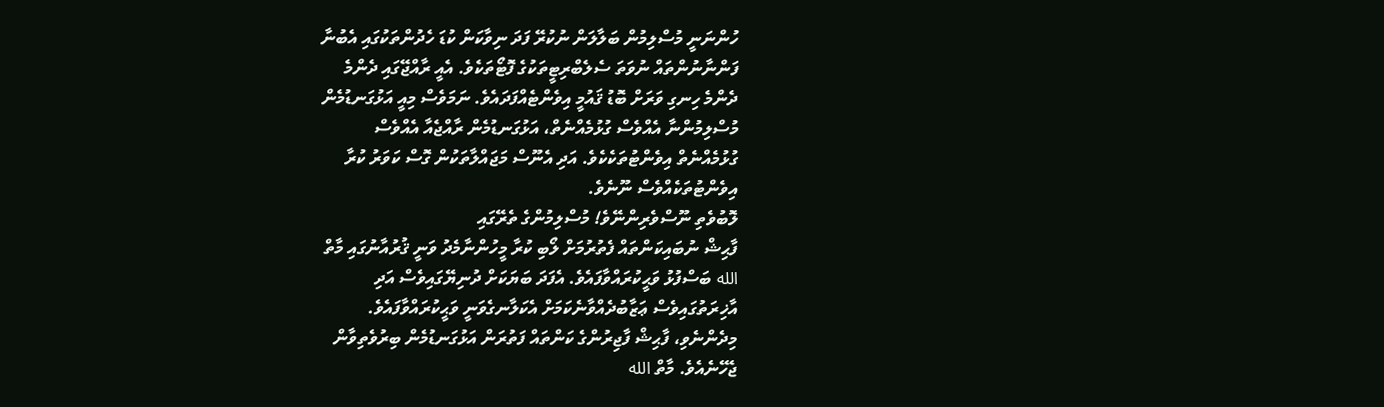ހުންނަނީ މުސްލިމުން ބަލާލަން ނުކުރޭ ފަދަ ނިވާކަން ކުޑަ ހެދުންތަކުގައި އެބުނާ
ފަންނާނުންތައް ނުވަތަ ސެލެބްރިޓީތަކުގެ ފޮޓޯތަކެވެ. އެއީ ރާއްޖޭގައި ދެންމެ
ދެންމެ ހިނގި ވަރަށް ބޮޑު ޤައުމީ އިވެންޓެއްފަދައެވެ. ނަމަވެސް މިއީ އަޅުގަނޑުމެން
މުސްލިމުންނާ އެއްވެސް ގުޅުމެއްނެތް، އަޅުގަނޑުމެން ރާއްޖެއާ އެއްވެސް
ގުޅުމެއްނެތް އިވެންޓުތަކެކެވެ. އަދި އެނޫސް މަޖައްލާތަކުން ގޮސް ކަވަރު ކުރާ
އިވެންޓުތަކެއްވެސް ނޫނެވެ.
ލޮބުވެތި ނޫސްވެރިންނޭވެ! މުސްލިމުންގެ ތެރޭގައި
ފާޙިޝް ނުބައިކަންތައް ފެތުރުމަށް ލޯބި ކުރާ މީހުންނާމެދު ވަނީ ޤުރުއާނުގައި މާތް
الله ބަސްފުޅު ވަޙީކުރައްވާފައެވެ. އެފަދަ ބަޔަކަށް ދުނިޔޭގައިވެސް އަދި
އާޚިރަތުގައިވެސް ޢަޒާބުދެއްވާނެކަމަށް އެކަލާނގެވަނީ ވަޙީކުރައްވާފައެވެ.
މިދެންނެވި، ފާޙިޝް ފާޖިރުންގެ ކަންތައް ފަތުރަން އަޅުގަނޑުމެން ބިރުވެތިވާން
ޖެހޭނެއެވެ. މާތް الله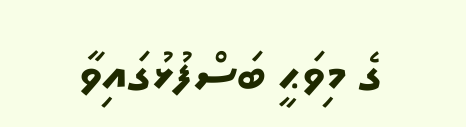ގެ މިވަޙީ ބަސްފުޅުގައިވާ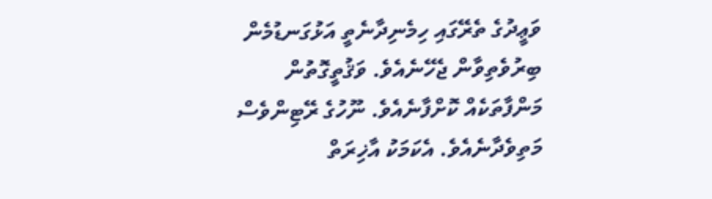ވަޢީދުގެ ތެރޭގައި ހިމެނިދާނެތީ އަޅުގަނޑުމެން ބިރުވެތިވާން ޖެހޭނެއެވެ. ވަޤުތީގޮތުން
މަންފާތަކެއް ކޮށްފާނެއެވެ. ނޫހުގެ ރޭޓިންވެސް މަތިވެދާނެއެވެ. އެކަމަކު އާޚިރަތް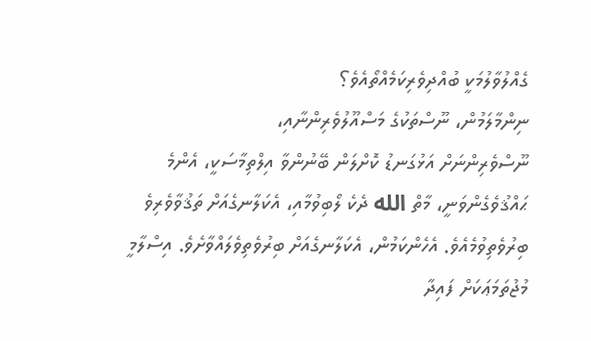ގެއްލުވާލުމަކީ ބުއްދިވެރިކަމެއްތޯއެވެ؟
ނިންމާލަމުން، ނޫސްތަކުގެ މަސްއޫލުވެރިންނާއި،
ނޫސްވެރިންނަށް އަޅުގަނޑު ކޮށްލަން ބޭނުންވާ އިލްތިމާސަކީ، އެންމެ
ޙައްޤުވެގެންވަނީ، މާތް الله ދެކެ ލޯބިވުމާއި، އެކަލާނގެއަށް ތަޤުވާވެރިވެ
ބިރުވެތިވުމެއެވެ. އެހެންކަމުން، އެކަލާނގެއަށް ބިރުވެތިވެލައްވާށެވެ. އިސްލާމީ
މުޖުތަމަޢަކަށް ފައިދާ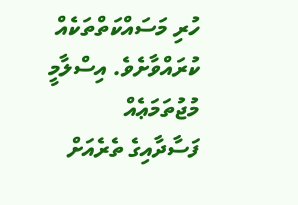ހުރި މަސައްކަތްތަކެއް ކުރައްވާށެވެ. އިސްލާމީ މުޖުތަމަޢެއް
ފަސާދާއިގެ ތެރެއަށް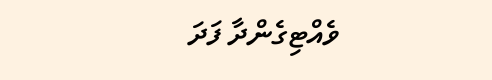ވެއްޓިގެންދާ ފަދަ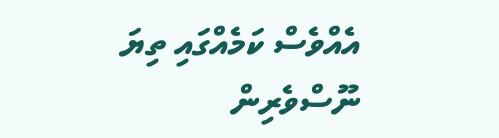އެއްވެސް ކަމެއްގައި ތިޔަ ނޫސްވެރިން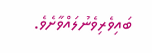ބައިވެރިވެނުލައްވާށެވެ.